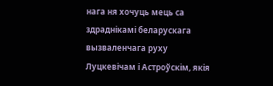нага ня хочуць мець са здраднікамі беларускага вызваленчага руху Луцкевічам і Астроўскім, якія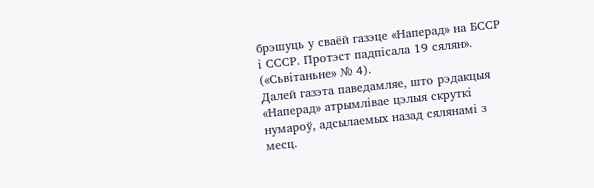брэшуць у сваёй газэце «Наперад» на БССР і СССР. Протэст падпісала 19 сялян». («Сьвітаньне» № 4).
Далей газэта паведамляе, што рэдакцыя «Наперад» атрымлівае цэлыя скруткі нумароў, адсылаемых назад сялянамі з месц.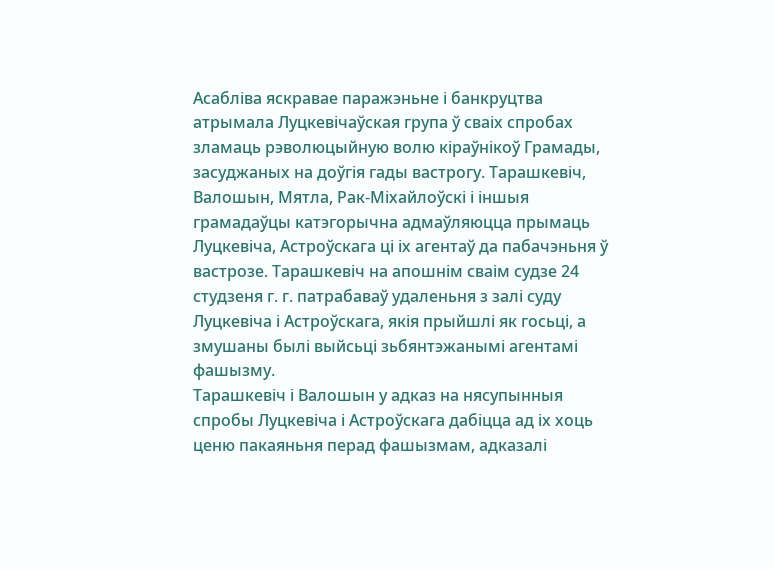Асабліва яскравае паражэньне і банкруцтва атрымала Луцкевічаўская група ў сваіх спробах зламаць рэволюцыйную волю кіраўнікоў Грамады, засуджаных на доўгія гады вастрогу. Тарашкевіч, Валошын, Мятла, Рак-Міхайлоўскі і іншыя грамадаўцы катэгорычна адмаўляюцца прымаць Луцкевіча, Астроўскага ці іх агентаў да пабачэньня ў вастрозе. Тарашкевіч на апошнім сваім судзе 24 студзеня г. г. патрабаваў удаленьня з залі суду Луцкевіча і Астроўскага, якія прыйшлі як госьці, а змушаны былі выйсьці зьбянтэжанымі агентамі фашызму.
Тарашкевіч і Валошын у адказ на нясупынныя спробы Луцкевіча і Астроўскага дабіцца ад іх хоць ценю пакаяньня перад фашызмам, адказалі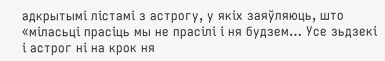адкрытымі лістамі з астрогу, у якіх заяўляюць, што «міласьці прасіць мы не прасілі і ня будзем… Усе зьдзекі і астрог ні на крок ня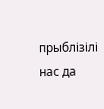прыблізілі нас да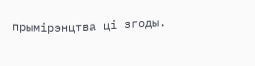прымірэнцтва ці згоды.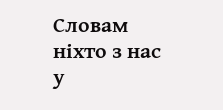Словам ніхто з нас у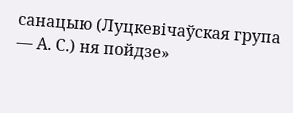санацыю (Луцкевічаўская група — А. С.) ня пойдзе»